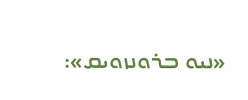«ܢܝܘ ܒܪܘܢܙܘܝܩ»: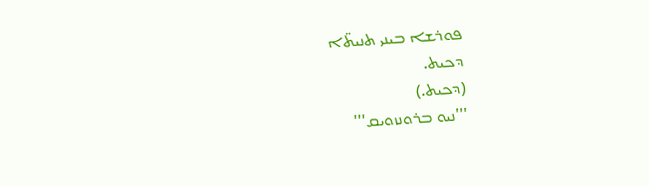ܦܘܪܫܐ ܒܝܢܝ ܬܢܝܬ̈ܐ
ܕܟܝܬ.
(ܕܟܝܬ.)
'''ܢܝܘ ܒܪܘܢܙܘܝܩ'''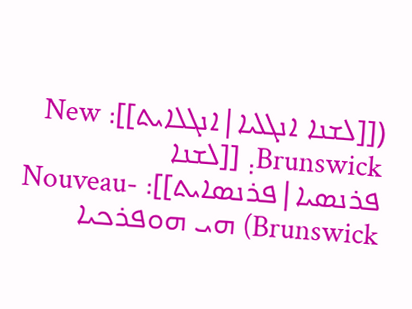([[ܠܫܢܐ ܐܢܓܠܝܐ|ܐܢܓܠܐܝܬ]]: New Brunswick܄ [[ܠܫܢܐ ܦܪܢܣܝܐ|ܦܪܢܣܐܝܬ]]: Nouveau-Brunswick) ܗܝ ܗܘܦܪܟܝܐ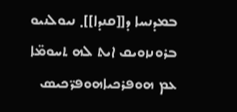ܒܡܕܢܚܐ ܕ[[ܩܢܕܐ]]܂ ܢܝܘܠܢܝܘ ܒܪܘܢܙܘܝܩ ܐܝܬ ܠܗ ܬܚܘܡ̈ܐ ܥܡ ܗܘܦܪܟܝܐܗܘܦܪ̈ܟܝܣ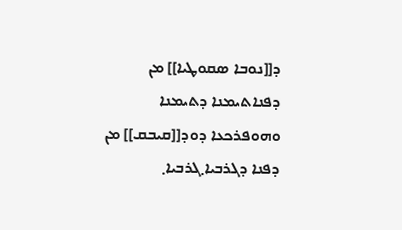ܕ[[ܢܘܒܐ ܣܩܘܛܝܐ]] ܡܢ ܕܦܢܐܬܝܡܢܐ ܕܬܝܡܢܐ ܘܗܘܦܪܟܥܐ ܕܘܕ[[ܩܝܒܩ]] ܡܢ ܕܦܢܐ ܕܓܪܒܝܐ܂ܓܪܒܝܐ܂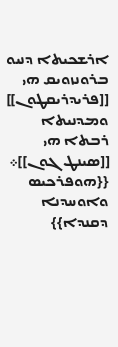ܐܪܫܟܝܬܐ ܕܢܝܘ ܒܪܘܢܙܘܝܩ ܗܝ [[ܦܪܝܕܪܝܩܛܘܢ]] ܘܡܕܢܝܬܐ ܪܒܬܐ ܗܝ [[ܣܝܢܛ ܓܘܢ]]܀
{{ܗܘܦܪܟܝܣ ܘܐܘܚܕܢܐ ܕܩܢܕܐ}}